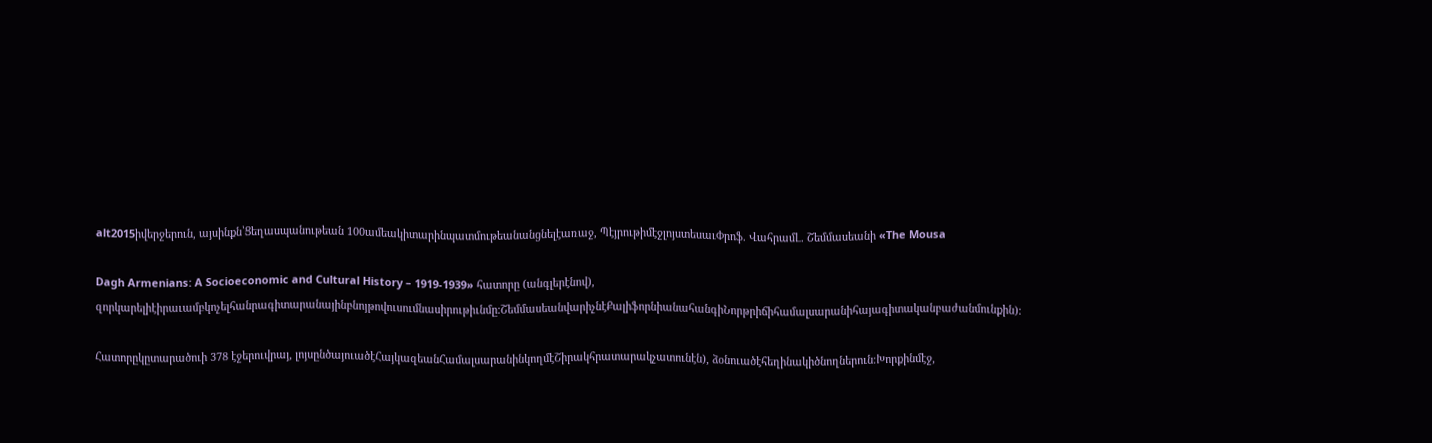alt2015իվերջերուն, այսինքն՝Ցեղասպանութեան 100ամեակիտարինպատմութեանանցնելէառաջ, ՊէյրութիմէջլոյստեսաւՓրոֆ. ՎահրամԼ. Շեմմասեանի «The Mousa

Dagh Armenians: A Socioeconomic and Cultural History – 1919-1939» հատորը (անգլերէնով), զորկարելիէիրաւամբկոչելհանրագիտարանայինբնոյթովուսումնասիրութիւնմը։ՇեմմասեանվարիչնէՔալիֆորնիանահանգիՆորթրիճիհամալսարանիհայագիտականբաժանմունքին)։

Հատորըկըտարածուի 378 էջերուվրայ, լոյսընծայուածէՀայկազեանՀամալսարանինկողմէՇիրակհրատարակչատունէն), ձօնուածէհեղինակիծնողներուն։Խորքինմէջ,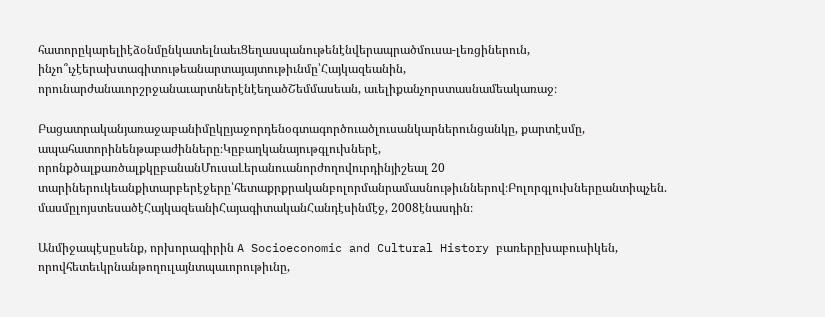հատորըկարելիէձօնմընկատելնաեւՑեղասպանութենէնվերապրածմուսա-լեռցիներուն, ինչո՞ւչէերախտագիտութեանարտայայտութիւնմը՝Հայկազեանին, որունարժանաւորշրջանաւարտներէնէեղածՇեմմասեան, աւելիքանչորստասնամեակառաջ։

Բացատրականյառաջաբանիմըկըյաջորդենօգտագործուածլուսանկարներունցանկը, քարտէսմը, ապահատորինենթաբաժինները։Կըբաղկանայութգլուխներէ, որոնքծալքառծալքկըբանանՄուսաԼերանուանորժողովուրդինյիշեալ 20 տարիներուկեանքիտարբերէջերը՝հետաքրքրականբոլորմանրամասնութիւններով։Բոլորգլուխներըանտիպչեն. մասմըլոյստեսածէՀայկազեանիՀայագիտականՀանդէսինմէջ, 2008էնասդին։

Անմիջապէսըսենք, որխորագիրին A Socioeconomic and Cultural History բառերըխաբուսիկեն, որովհետեւկրնանթողուլայնտպաւորութիւնը,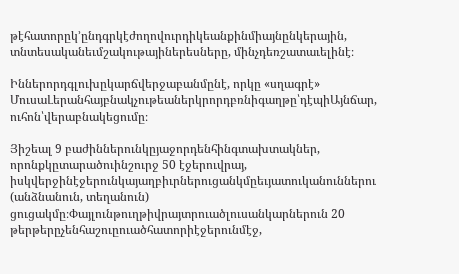թէհատորըկ’ընդգրկէժողովուրդիկեանքինմիայնընկերային, տնտեսականեւմշակութայիներեսները, մինչդեռշատաւելինէ։

Իններորդգլուխըկարճվերջաբանմընէ, որկը «սղագրէ» ՄուսաԼերանհայբնակչութեաներկրորդբռնիգաղթը՝դէպիԱյնճար, ուհոն՝վերաբնակեցումը։

Յիշեալ 9 բաժիններունկըյաջորդենհինգտախտակներ, որոնքկըտարածուինշուրջ 50 էջերուվրայ, իսկվերջինէջերունկայաղբիւրներուցանկմըեւյատուկանուններու (անձնանուն, տեղանուն) ցուցակմը։Փայլունթուղթիվրայտրուածլուսանկարներուն 20 թերթերըչենհաշուըուածհատորիէջերունմէջ,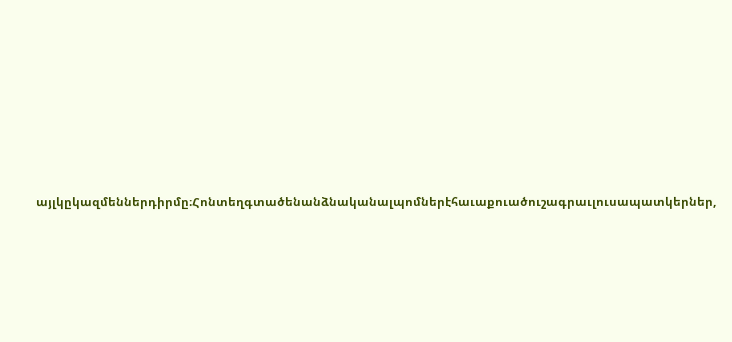այլկըկազմեններդիրմը։Հոնտեղգտածենանձնականալպոմներէհաւաքուածուշագրաւլուսապատկերներ,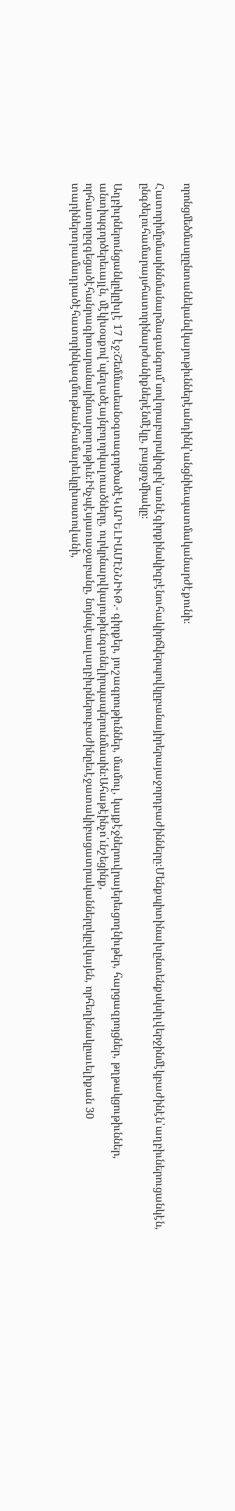որոնցմեծմասըընտանեկանվկայութիւններէանդինկ’անցնիեւպատմականարժէքունի։

Հատորիմըմասիննմանարձագանգում՝սովորաբարսկիզբկ’առնէգիրքինսկիզբէնուհակիրճկերպովկըբանայիրերայաջորդբաժինները։Մենքպիտինախընտենքսկսիլվերջինմէկբաժինէն՝աղբիւներուցանկէն, ընգծելուհամարայսհատորինարժանիքներէնմէկը, բայցոչմիակը։

Աղբիւրներունցանկըկըխլէ 17 էջ։ՇեմմասեանօգտագործածէԿԱՐԵԼԻԱՄԷՆՆԻՒԹ.- գիրքեր, յուշագրութիւններ, մամուլ, կայքէջներուվրայերեւցողնիւթեր, հարցազրոյցներ, թղթակցութիւններ, անտիպգործերեւայլն, մէկխօսքով՝պեղածէայնբոլորկալուածները, ուրկրնարվկայութիւնգտնելիրպապերունմասին։Ահաթէինչո՛ւնշեցինք, որհատորըզգեցածէհանրագիտարանայինտարողութիւն։Ինչպէսյառաջաբանը, նոյնպէսալաղբիւրներուբաժինըեւէջատակիբացատրականներըկըվկայեն, որհեղինակըաւելիքան 30 տարիներտրամադրածէհատորինկազմութեանհամարեւկըխոստովանի,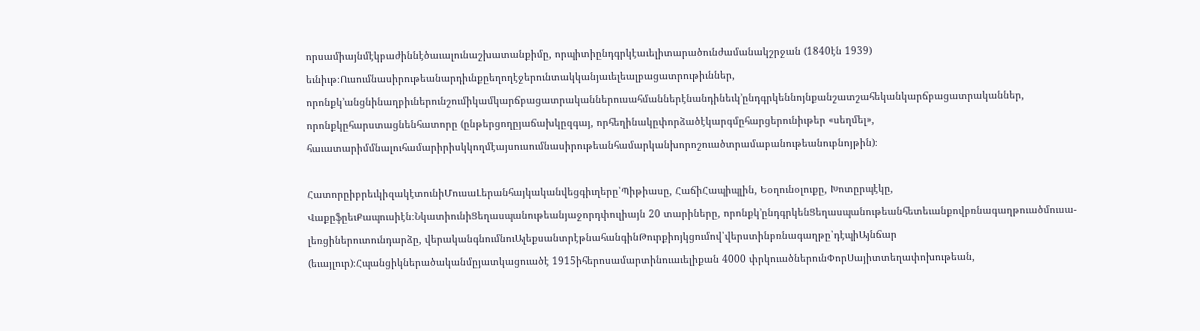որսամիայնմէկբաժիննէծաւալունաշխատանքիմը, որպիտիընդգրկէաւելիտարածունժամանակշրջան (1840էն 1939) եւնիւթ։Ուսումնասիրութեանարդիւնքըեղողէջերունտակկանյաւելեալբացատրութիւններ, որոնքկ’անցնինաղբիւներունշումիկամկարճբացատրականներուսահմաններէնանդինեւկ’ընդգրկեննոյնքանշատշահեկանկարճբացատրականներ, որոնքկըհարստացնենհատորը (ընթերցողըյաճախկըզգայ, որհեղինակըփորձածէկարգմըհարցերունիւթեր «սեղմել», հաւատարիմմնալուհամարիրիսկկողմէայսուսումնասիրութեանհամարկանխորոշուածտրամաբանութեանուբնոյթին)։

ՀատորըիբրեւկիզակէտունիՄուսաԼերանհայկականվեցգիւղերը՝Պիթիասը, ՀաճիՀապիպլին, Եօղունօլուքը, Խոտըրպէկը, ՎաքըֆըեւՔապուսիէն։ՆկատիունիՑեղասպանութեանյաջորդփուլիայն 20 տարիները, որոնքկ’ընդգրկենՑեղասպանութեանհետեւանքովբռնագաղթուածմուսա-լեռցիներուտունդարձը, վերականգնումնուԱլեքսանտրէթնահանգինԹուրքիոյկցումով՝վերստինբռնագաղթը՝դէպիԱյնճար (եւայլուր)։Հպանցիկներածականմըյատկացուածէ 1915իհերոսամարտինուաւելիքան 4000 փրկուածներունՓորՍայիտտեղափոխութեան,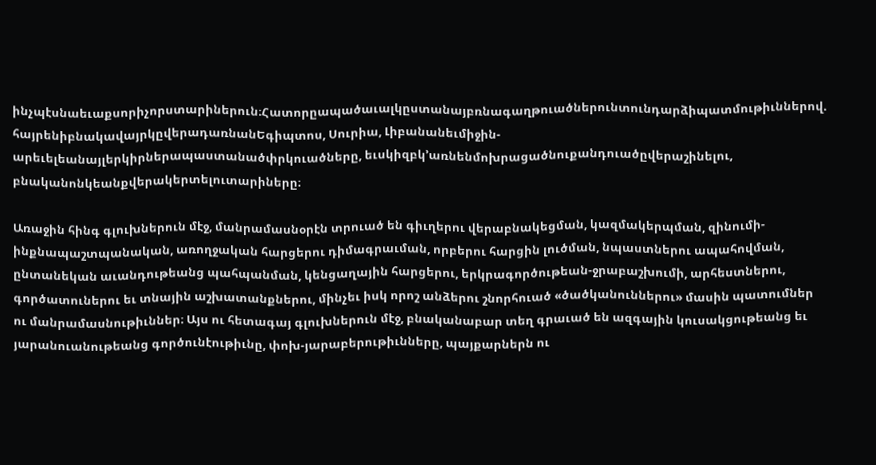ինչպէսնաեւաքսորիչորստարիներուն։Հատորըապածաւալկըստանայբռնագաղթուածներունտունդարձիպատմութիւններով. հայրենիբնակավայրկըվերադառնանԵգիպտոս, Սուրիա, Լիբանանեւմիջին-արեւելեանայլերկիրներապաստանածփրկուածները, եւսկիզբկ’առնենմոխրացածնուքանդուածըվերաշինելու, բնականոնկեանքվերակերտելուտարիները։

Առաջին հինգ գլուխներուն մէջ, մանրամասնօրէն տրուած են գիւղերու վերաբնակեցման, կազմակերպման, զինումի-ինքնապաշտպանական, առողջական հարցերու դիմագրաւման, որբերու հարցին լուծման, նպաստներու ապահովման, ընտանեկան աւանդութեանց պահպանման, կենցաղային հարցերու, երկրագործութեան-ջրաբաշխումի, արհեստներու, գործատուներու եւ տնային աշխատանքներու, մինչեւ իսկ որոշ անձերու շնորհուած «ծածկանուններու» մասին պատումներ ու մանրամասնութիւններ։ Այս ու հետագայ գլուխներուն մէջ, բնականաբար տեղ գրաւած են ազգային կուսակցութեանց եւ յարանուանութեանց գործունէութիւնը, փոխ-յարաբերութիւնները, պայքարներն ու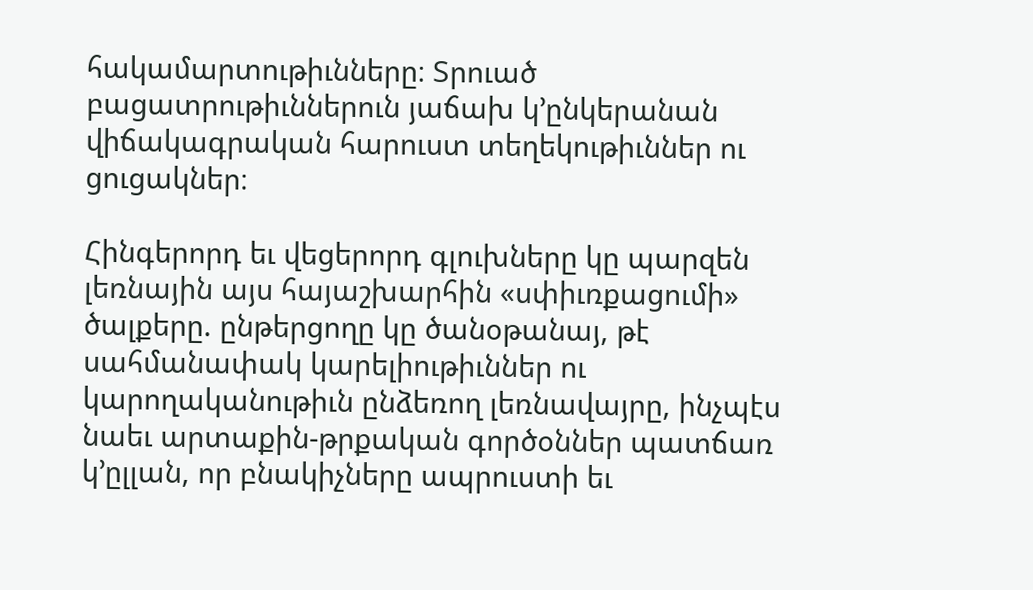հակամարտութիւնները։ Տրուած բացատրութիւններուն յաճախ կ’ընկերանան վիճակագրական հարուստ տեղեկութիւններ ու ցուցակներ։

Հինգերորդ եւ վեցերորդ գլուխները կը պարզեն լեռնային այս հայաշխարհին «սփիւռքացումի» ծալքերը. ընթերցողը կը ծանօթանայ, թէ սահմանափակ կարելիութիւններ ու կարողականութիւն ընձեռող լեռնավայրը, ինչպէս նաեւ արտաքին-թրքական գործօններ պատճառ կ’ըլլան, որ բնակիչները ապրուստի եւ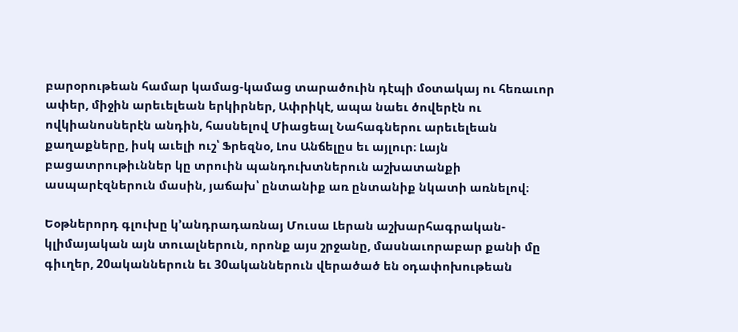բարօրութեան համար կամաց-կամաց տարածուին դէպի մօտակայ ու հեռաւոր ափեր, միջին արեւելեան երկիրներ, Ափրիկէ, ապա նաեւ ծովերէն ու ովկիանոսներէն անդին, հասնելով Միացեալ Նահագներու արեւելեան քաղաքները, իսկ աւելի ուշ՝ Ֆրեզնօ, Լոս Անճելըս եւ այլուր։ Լայն բացատրութիւններ կը տրուին պանդուխտներուն աշխատանքի ասպարէզներուն մասին, յաճախ՝ ընտանիք առ ընտանիք նկատի առնելով։

Եօթներորդ գլուխը կ’անդրադառնայ Մուսա Լերան աշխարհագրական-կլիմայական այն տուալներուն, որոնք այս շրջանը, մասնաւորաբար քանի մը գիւղեր, 20ականներուն եւ 30ականներուն վերածած են օդափոխութեան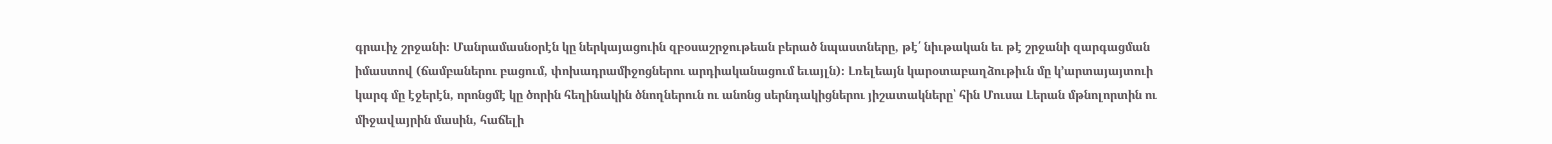գրաւիչ շրջանի։ Մանրամասնօրէն կը ներկայացուին զբօսաշրջութեան բերած նպաստները, թէ՛ նիւթական եւ թէ շրջանի զարգացման իմաստով (ճամբաներու բացում, փոխադրամիջոցներու արդիականացում եւայլն)։ Լռելեայն կարօտաբաղձութիւն մը կ’արտայայտուի կարգ մը էջերէն, որոնցմէ կը ծորին հեղինակին ծնողներուն ու անոնց սերնդակիցներու յիշատակները՝ հին Մուսա Լերան մթնոլորտին ու միջավայրին մասին, հաճելի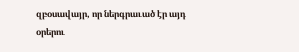զբօսավայր, որ ներգրաւած էր այդ օրերու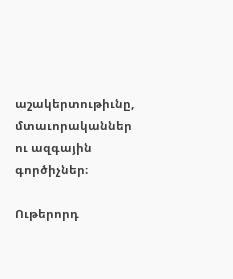աշակերտութիւնը, մտաւորականներ ու ազգային գործիչներ։

Ութերորդ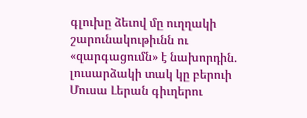գլուխը ձեւով մը ուղղակի շարունակութիւնն ու «զարգացումն» է նախորդին. լուսարձակի տակ կը բերուի Մուսա Լերան գիւղերու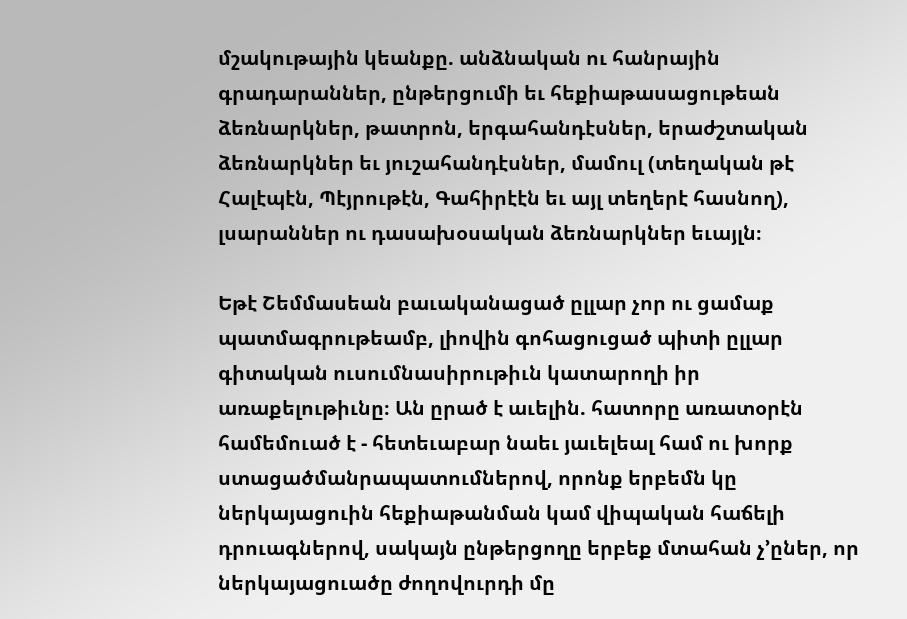մշակութային կեանքը. անձնական ու հանրային գրադարաններ, ընթերցումի եւ հեքիաթասացութեան ձեռնարկներ, թատրոն, երգահանդէսներ, երաժշտական ձեռնարկներ եւ յուշահանդէսներ, մամուլ (տեղական թէ Հալէպէն, Պէյրութէն, Գահիրէէն եւ այլ տեղերէ հասնող), լսարաններ ու դասախօսական ձեռնարկներ եւայլն։

Եթէ Շեմմասեան բաւականացած ըլլար չոր ու ցամաք պատմագրութեամբ, լիովին գոհացուցած պիտի ըլլար գիտական ուսումնասիրութիւն կատարողի իր առաքելութիւնը։ Ան ըրած է աւելին. հատորը առատօրէն համեմուած է - հետեւաբար նաեւ յաւելեալ համ ու խորք ստացածմանրապատումներով, որոնք երբեմն կը ներկայացուին հեքիաթանման կամ վիպական հաճելի դրուագներով, սակայն ընթերցողը երբեք մտահան չ’ըներ, որ ներկայացուածը ժողովուրդի մը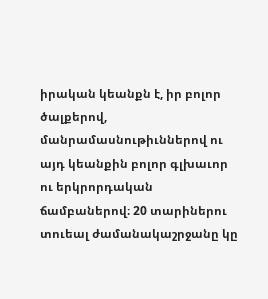իրական կեանքն է, իր բոլոր ծալքերով, մանրամասնութիւններով ու այդ կեանքին բոլոր գլխաւոր ու երկրորդական ճամբաներով։ 20 տարիներու տուեալ ժամանակաշրջանը կը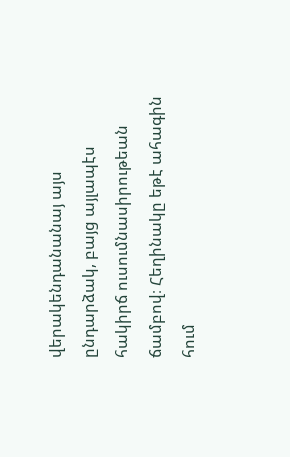վերակենդանանայ այս ընդարձակ, բայց այլապէս հակիրճ ուսումնասիրութեան ճամբով։ Հեղինակը եթէ ահագին հում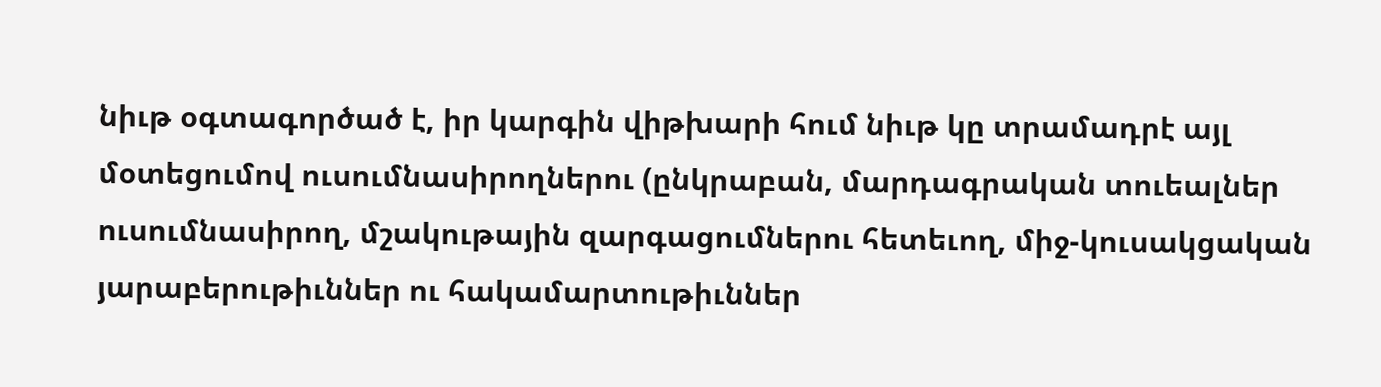նիւթ օգտագործած է, իր կարգին վիթխարի հում նիւթ կը տրամադրէ այլ մօտեցումով ուսումնասիրողներու (ընկրաբան, մարդագրական տուեալներ ուսումնասիրող, մշակութային զարգացումներու հետեւող, միջ-կուսակցական յարաբերութիւններ ու հակամարտութիւններ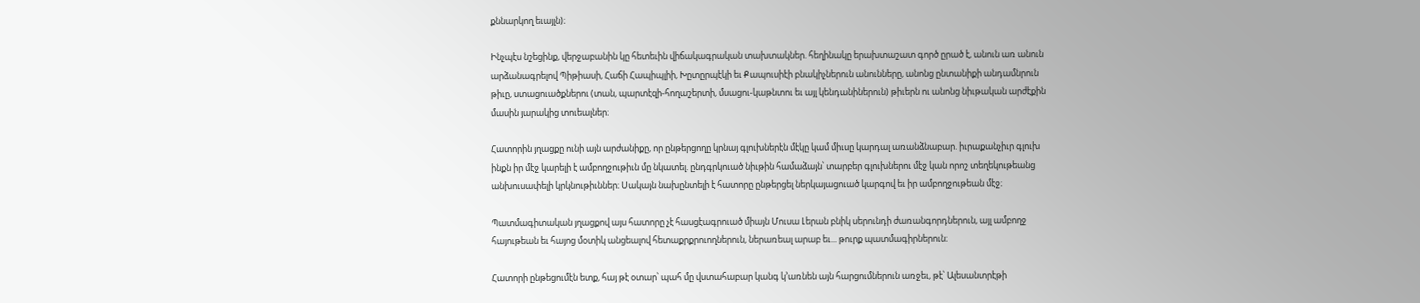քննարկող եւայլն)։

Ինչպէս նշեցինք, վերջաբանին կը հետեւին վիճակագրական տախտակներ. հեղինակը երախտաշատ գործ ըրած է, անուն առ անուն արձանագրելով Պիթիասի, Հաճի Հապիպլիի, Խըտըրպէկի եւ Քապուսիէի բնակիչներուն անունները, անոնց ընտանիքի անդամնրուն թիւը, ստացուածքներու (տան, պարտէզի-հողաշերտի, մսացու-կաթնտու եւ այլ կենդանիներուն) թիւերն ու անոնց նիւթական արժէքին մասին յարակից տուեալներ։

Հատորին յղացքը ունի այն արժանիքը, որ ընթերցողը կրնայ գլուխներէն մէկը կամ միւսը կարդալ առանձնաբար. իւրաքանչիւր գլուխ ինքն իր մէջ կարելի է ամբողջութիւն մը նկատել. ընդգրկուած նիւթին համաձայն՝ տարբեր գլուխներու մէջ կան որոշ տեղեկութեանց անխուսափելի կրկնութիւններ։ Սակայն նախընտելի է հատորը ընթերցել ներկայացուած կարգով եւ իր ամբողջութեան մէջ։

Պատմագիտական յղացքով այս հատորը չէ հասցէագրուած միայն Մուսա Լերան բնիկ սերունդի ժառանգորդներուն, այլ ամբողջ հայութեան եւ հայոց մօտիկ անցեալով հետաքրքրուողներուն, ներառեալ արաբ եւ... թուրք պատմագիրներուն։

Հատորի ընթեցումէն ետք, հայ թէ օտար՝ պահ մը վստահաբար կանգ կ’առնեն այն հարցումներուն առջեւ, թէ՝ Ալեսանտրէթի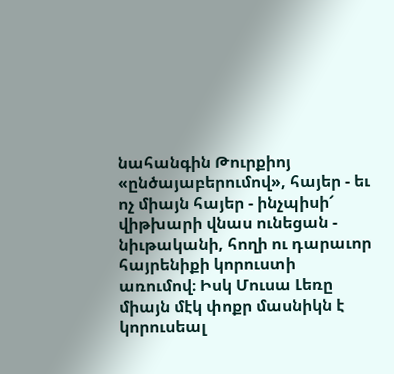նահանգին Թուրքիոյ «ընծայաբերումով», հայեր - եւ ոչ միայն հայեր - ինչպիսի՜ վիթխարի վնաս ունեցան - նիւթականի, հողի ու դարաւոր հայրենիքի կորուստի առումով։ Իսկ Մուսա Լեռը միայն մէկ փոքր մասնիկն է կորուսեալ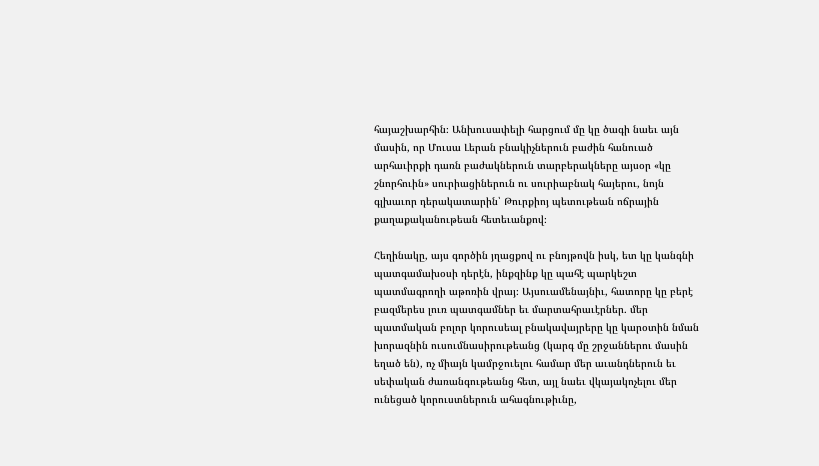հայաշխարհին։ Անխուսափելի հարցում մը կը ծագի նաեւ այն մասին, որ Մուսա Լերան բնակիչներուն բաժին հանուած արհաւիրքի դառն բաժակներուն տարբերակները այսօր «կը շնորհուին» սուրիացիներուն ու սուրիաբնակ հայերու, նոյն գլխաւոր դերակատարին՝ Թուրքիոյ պետութեան ոճրային քաղաքականութեան հետեւանքով։

Հեղինակը, այս գործին յղացքով ու բնոյթովն իսկ, ետ կը կանգնի պատգամախօսի դերէն, ինքզինք կը պահէ պարկեշտ պատմագրողի աթոռին վրայ։ Այսուամենայնիւ, հատորը կը բերէ բազմերես լուռ պատգամներ եւ մարտահրաւէրներ. մեր պատմական բոլոր կորուսեալ բնակավայրերը կը կարօտին նման խորազնին ուսումնասիրութեանց (կարգ մը շրջաններու մասին եղած են), ոչ միայն կամրջուելու համար մեր աւանդներուն եւ սեփական ժառանգութեանց հետ, այլ նաեւ վկայակոչելու մեր ունեցած կորուստներուն ահագնութիւնը,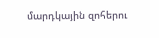մարդկային զոհերու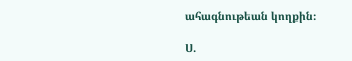ահագնութեան կողքին։

Ս.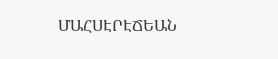ՄԱՀՍԷՐԷՃԵԱՆ